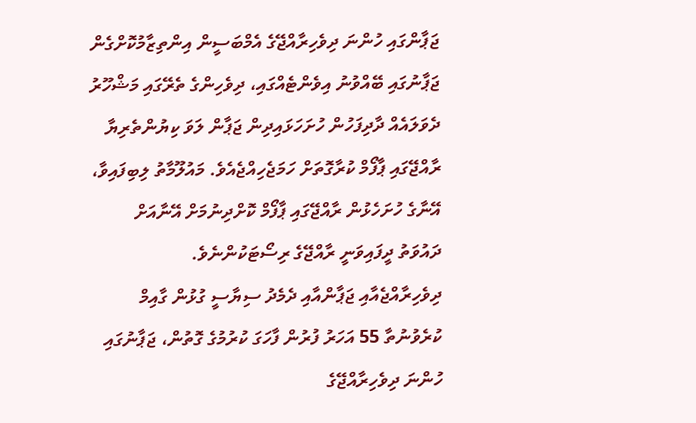ޖަޕާންގައި ހުންނަ ދިވެހިރާއްޖޭގެ އެމްބަސީން އިންތިޒާމުކޮށްގެން ޖަޕާނުގައި ބޭއްވުނު އިވެންޓެއްގައި، ދިވެހިންގެ ތެރޭގައި މަޝްހޫރު ދެވަލައެއް ދާދިފަހުން ހުށަހަޅައިދިން ޖަޕާން ލަވަ ކިޔުންތެރިޔާ ރާއްޖޭގައި ޕާފޯމް ކުރާގޮތަށް ހަމަޖެހިއްޖެއެވެ. މައުލޫމާތު ލިބިފައިވާ، އޭނާގެ ހުށަހެޅުން ރާއްޖޭގައި ޕާފޯމް ކޮށްދިނުމަށް އޭނާއަށް ދައުވަތު ދީފައިވަނީ ރާއްޖޭގެ ރިސޯޓަކުންނެވެ.
ދިވެހިރާއްޖެއާއި ޖަޕާންއާއި ދެމެދު ސިޔާސީ ގުޅުން ގާއިމް ކުރެވުނުތާ 55 އަހަރު ފުރުން ފާހަގަ ކުރުމުގެ ގޮތުން، ޖަޕާނުގައި ހުންނަ ދިވެހިރާއްޖޭގެ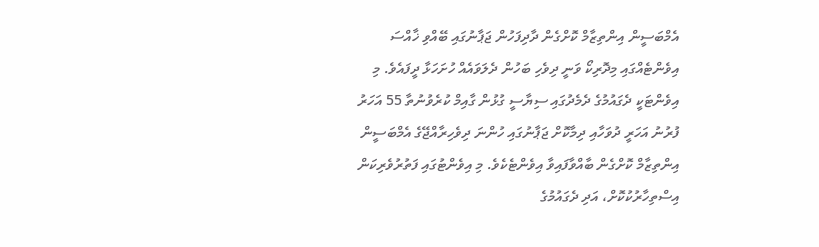އެމްބަސީން އިންތިޒާމް ކޮށްގެން ދާދިފަހުން ޖަޕާނުގައި ބޭއްވި ޚާއްސަ އިވެންޓެއްގައި މިދޮރިކޯ ވަނީ ދިވެހި ބަހުން ދެލަވައެއް ހުށަހަޅާ ދީފައެވެ. މި އިވެންޓަކީ ދެގައުމުގެ ދެމެދުގައި ސިޔާސީ ގުޅުން ގާއިމް ކުރެވުނުތާ 55 އަހަރު ފުރުނު އަހަރީ ދުވަހާއި ދިމާކޮށް ޖަޕާނުގައި ހުންނަ ދިވެހިރާއްޖޭގެ އެމްބަސީން އިންތިޒާމް ކޮށްގެން ބާއްވާފައިވާ އިވެންޓެކެވެ. މި އިވެންޓުގައި ފަތުރުވެރިކަން އިސްތިހާރުކުކޮށް، އަދި ދެގައުމުގެ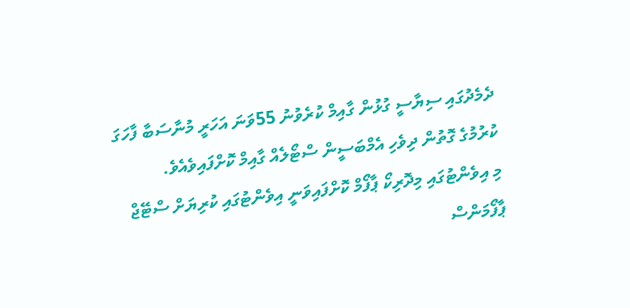ދެމެދުގައި ސިޔާސީ ގުޅުން ގާއިމް ކުރެވުނު 55ވަނަ އަހަރީ މުނާސަބާ ފާހަގަ ކުރުމުގެ ގޮތުން ދިވެހި އެމްބަސީން ސްޓޯލެއް ގާއިމް ކޮށްފައިވެއެވެ.
މި އިވެންޓުގައި މިދޮރިކޯ ޕާފޯމް ކޮށްފައިވަނީ އިވެންޓުގައި ކުރިޔަށް ސްޓޭޖް ޕާފޯމަންސް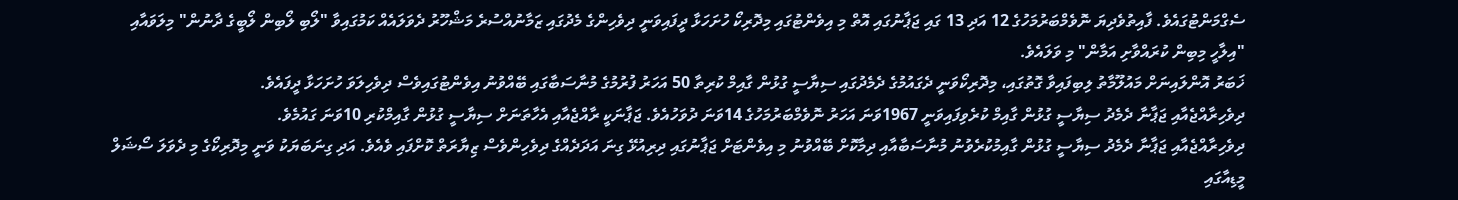ސެގްމަންޓުގައެވެ. ފާއިތުވެދިޔަ ނޮވެމްބަރުމަހުގެ 12 އަދި 13 ގައި ޖަޕާނުގައި އޮތް މި އިވެންޓުގައި މިދޮރިކޯ ހުށަހަޅާ ދީފައިވަނީ ދިވެހިންގެ މެދުގައި ޒަމާނުއްސުރެ މަޝްހޫރު ދެވަލައެއް ކަމުގައިވާ "ލޯބި ލޯބިން ލޯބީގެ ދާނުން" މިލަވައާއި "އިލާހީ މިބިން ކުރައްވާށި އަމާން" މި ވަލައެވެ.
ޚަބަރު އޮންލައިނަށް މައުލޫމާތު ލިބިފައިވާ ގޮތުގައި، މިދޮރިކޯވަނީ ދެގައުމުގެ ދެމެދުގައި ސިޔާސީ ގުޅުން ގާއިމް ކުރިތާ 50 އަހަރު ފުރުމުގެ މުނާސަބާގައި ބޭއްވުނު އިވެންޓުގައިވެސް ދިވެހިލަވަ ހުށަހަޅާ ދީފައެވެ.
ދިވެހިރާއްޖެއާއި ޖަޕާނާ ދެމެދު ސިޔާސީ ގުޅުން ގާއިމް ކުރެވިފައިވަނީ 1967ވަނަ އަހަރު ނޮވެމްބަރުމަހުގެ 14ވަނަ ދުވަހުއެވެ. ޖަޕާނަކީ ރާއްޖެއާއި އެހާތަނަށް ސިޔާސީ ގުޅުން ގާއިމްކުރި 10ވަނަ ގައުމެވެ.
ދިވެހިރާއްޖެއާއި ޖަޕާނާ ދެމެދު ސިޔާސީ ގުޅުން ގާއިމުކުރެވުނު މުނާސަބާއާއި ދިމާކޮށް ބޭއްވުނު މި އިވެންޓަށް ޖަޕާނުގައި ދިރިއުޅޭ ގިނަ އަދަދެއްގެ ދިވެހިންވެސް ޒިޔާރަތް ކޮށްފައި ވެއެވެ. އަދި ގިނަބަޔަކު ވަނީ މިދޮރިކޯގެ މި ދެވަލަ ސޯޝަލް މީޑިއާގައި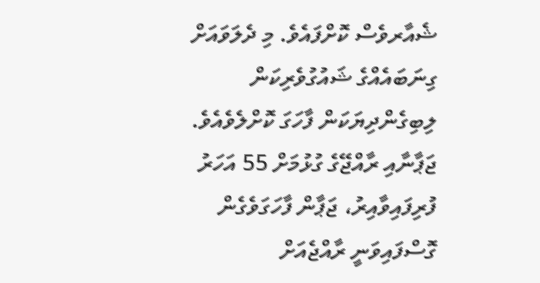ޝެއާރވެސް ކޮށްފައެވެ. މި ދެލަވައަށް ގިނަބައެއްގެ ޝައުގުވެރިކަން ލިބިގެންދިޔަކަން ފާހަގަ ކޮށްލެވެއެވެ.
ޖަޕާނާއި ރާއްޖޭގެ ގުޅުމަށް 55 އަހަރު ފުރިފައިވާއިރު، ޖަޕާން ފާހަގަވެގެން ގޮސްފައިވަނީ ރާއްޖެއަށް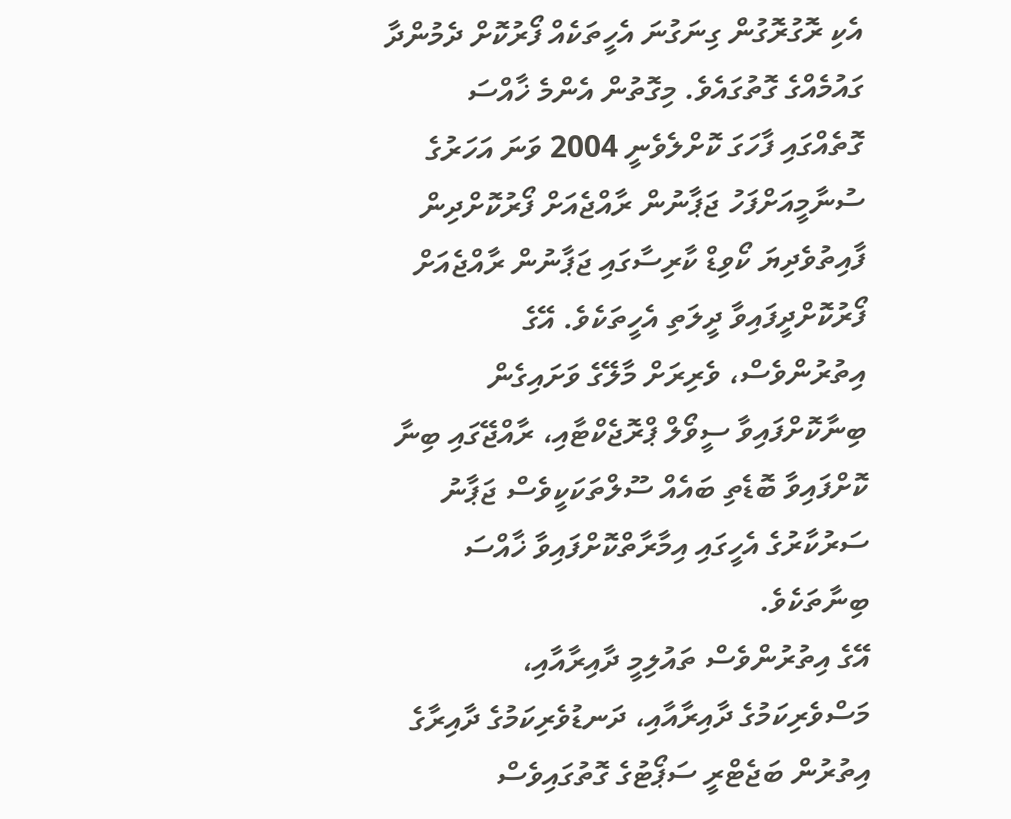އެކި ރޮގުރޮގުން ގިނަގުނަ އެހީތަކެއް ފޯރުކޮށް ދެމުންދާ ގައުމެއްގެ ގޮތުގައެވެ. މިގޮތުން އެންމެ ޚާއްސަ ގޮތެއްގައި ފާހަގަ ކޮށްލެވެނީ 2004 ވަނަ އަހަރުގެ ސުނާމީއަށްފަހު ޖަޕާނުން ރާއްޖެއަށް ފޯރުކޮށްދިން ފާއިތުވެދިޔަ ކޯވިޑް ކާރިސާގައި ޖަޕާނުން ރާއްޖެއަށް ފޯރުކޮށްދީފައިވާ ދީލަތި އެހީތަކެވެ. އޭގެ އިތުރުންވެސް، ވެރިރަށް މާލޭގެ ވަށައިގެން ބިނާކޮށްފައިވާ ސީވޯލް ޕްރޮޖެކްޓާއި، ރާއްޖޭގައި ބިނާ ކޮށްފައިވާ ބޮޑެތި ބައެއް ސޫލްތަކަކީވެސް ޖަޕާނު ސަރުކާރުގެ އެހީގައި އިމާރާތްކޮށްފައިވާ ޚާއްސަ ބިނާތަކެވެ.
އޭގެ އިތުރުންވެސް ތައުލިމީ ދާއިރާއާއި، މަސްވެރިކަމުގެ ދާއިރާއާއި، ދަނޑުވެރިކަމުގެ ދާއިރާގެ އިތުރުން ބަޖެޓްރީ ސަޕޯޓުގެ ގޮތުގައިވެސް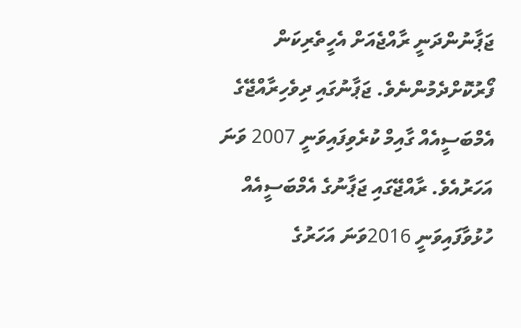ޖަޕާނުންދަނީ ރާއްޖެއަށް އެހީތެރިކަން ފޯރުކޮށްދެމުންނެވެ. ޖަޕާނުގައި ދިވެހިރާއްޖޭގެ އެމްބަސީއެއް ގާއިމް ކުރެވިފައިވަނީ 2007 ވަނަ އަހަރުއެވެ. ރާއްޖޭގައި ޖަޕާނުގެ އެމްބަސީއެއް ހުޅުވާފައިވަނީ 2016ވަނަ އަހަރުގެ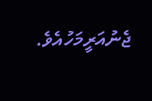ޖެނުއަރީމަހުއެވެ.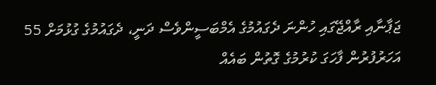ޖަޕާނާއި ރާއްޖޭގައި ހުންނަ ދެގައުމުގެ އެމްބަސީންވެސް ދަނީ، ދެގައުމުގެ ގުޅުމަށް 55 އަހަރުފުރުން ފާހަގަ ކުރުމުގެ ގޮތުން ބައެއް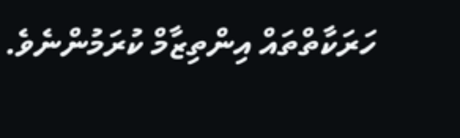ހަރަކާތްތައް އިންތިޒާމް ކުރަމުންނެވެ.